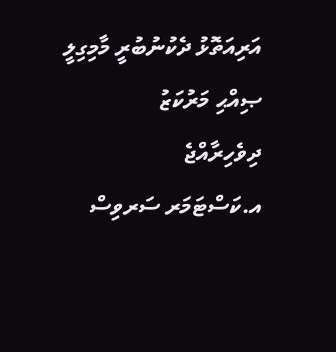އަރިއަތޮޅު ދެކުނުބުރީ މާމިގިލީ ޞިއްޙި މަރުކަޒު
ދިވެހިރާއްޖެ
އ.ކަސްޓަމަރ ސަރވިސް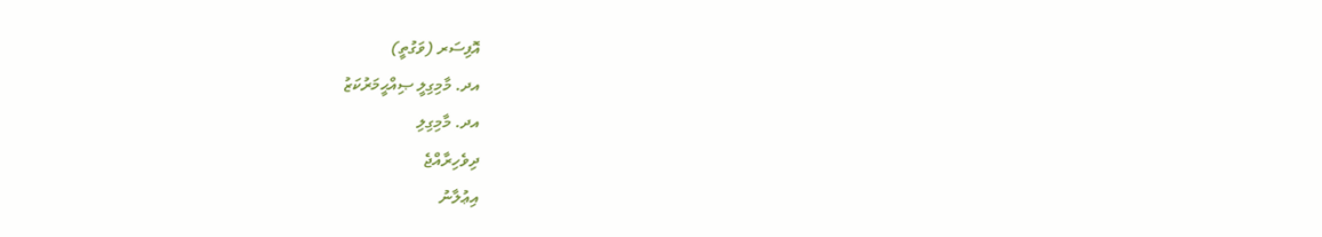އޮފިސަރ (ވަގުތީ)
އދ. މާމިގިލީ ޞިއްޙީމަރުކަޒު
އދ. މާމިގިލި
ދިވެހިރާއްޖެ
އިޢުލާނު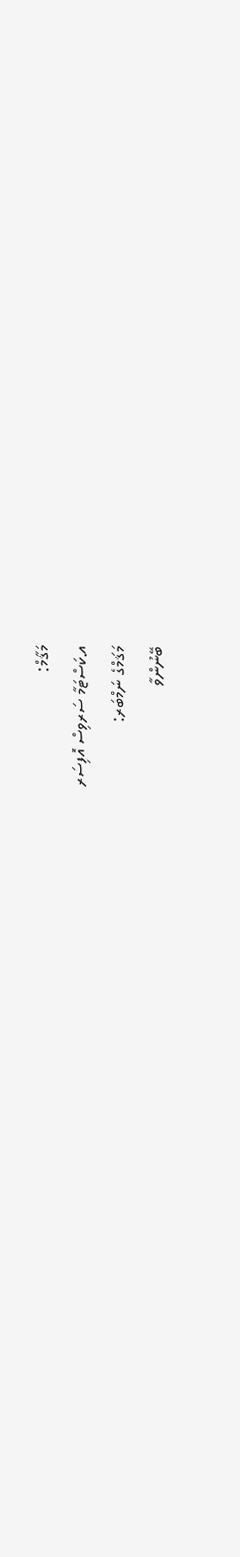މަޤާމް:
އ.ކަސްޓަމާ ސަރވިސް އޮފިސަރ
މަޤަމްގެ ނަމްބަރ:
ބޭނުންވާ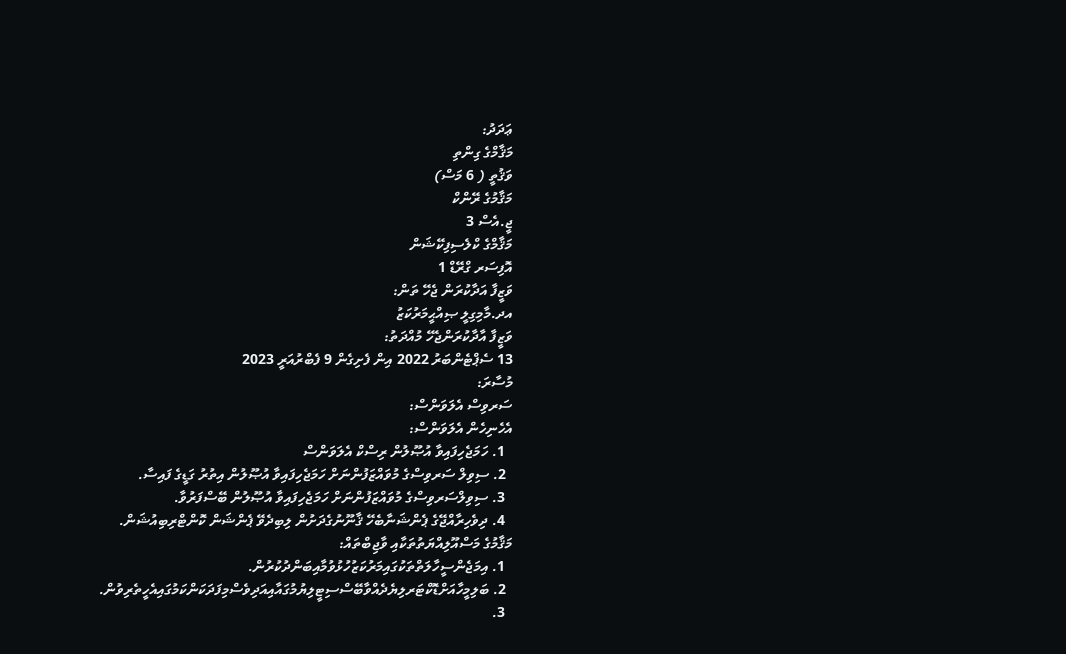ޢަދަދު:
މަޤާމްގެ ގިންތި
ވަޤުތީ ( 6 މަސް)
މަޤާމުގެ ރޭންކް
ޖީ.އެސް 3
މަޤާމްގެ ކްލެސިފިކޭޝަން
އޮފިސަރ ގްރޭޑް 1
ވަޒީފާ އަދާކުރަން ޖެހޭ ތަން:
އދ.މާމިގިލީ ޞިއްޙީމަރުކަޒު
ވަޒީފާ އާދާކުރަންޖެހޭ މުއްދަތު:
13 ސެޕްޓެންބަރު 2022 އިން ފެށިގެން 9 ފެބްރުއަރީ 2023
މުސާރަ:
ސަރވިސް އެލަވަންސް:
އެހެނިހެން އެލަވަންސް:
  1. ހަމަޖެހިފައިވާ އުޞޫލުން ރިސްކް އެލަވަންސް
  2. ސިވިލް ސަރވިސްގެ މުވައްޒަފުންނަށް ހަމަޖެހިފައިވާ އުޞޫލުން އިތުރު ގަޑީގެ ފައިސާ.
  3. ސިވިލްސަރވިސްގެ މުވައްޒަފުންނަށް ހަމަޖެހިފައިވާ އުޞޫލުން ބޭސްފަރުވާ.
  4. ދިވެހިރާއްޖޭގެ ޕެންޝަނާބެހޭ ޤާނޫނުގެދަށުން ލިބިދެވޭ ޕެންޝަން ކޮންޓްރިބިއުޝަން.
މަޤާމުގެ މަސްއޫލިއްޔަތުތަކާއި ވާޖިބްތައް:
  1. އިމަޖެންސީހާލަތްތަކުގައިމަރުކަޒުހުޅުވުމާއިބަންދުކުރުން.
  2. ބަލިމީހާއަށްޑޮކްޓަރލިޔެދެއްވާބޭސްސިޓީލިޔުމުގައާއިއަދިވެސްމިފަދަކަންކަމުގައިއެހީތެރިވުން.
  3.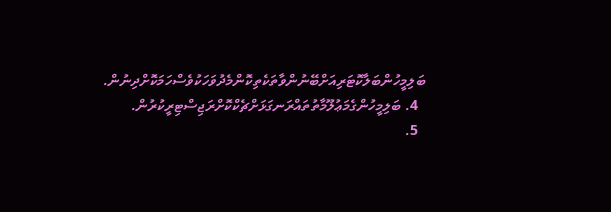ބަލިމީހުންބަލާކޮޓަރިއަށްބޭނުންވާތަކެތިކޮންމެދުވަހަކުވެސްހަމަކޮށްދިނުން.
  4. ބަލިމީހުންގެމަޢުލޫމާތުތައްރަނގަޅަށްޗެކްކޮށްރަޖިސްޓިރީކުރުން.
  5.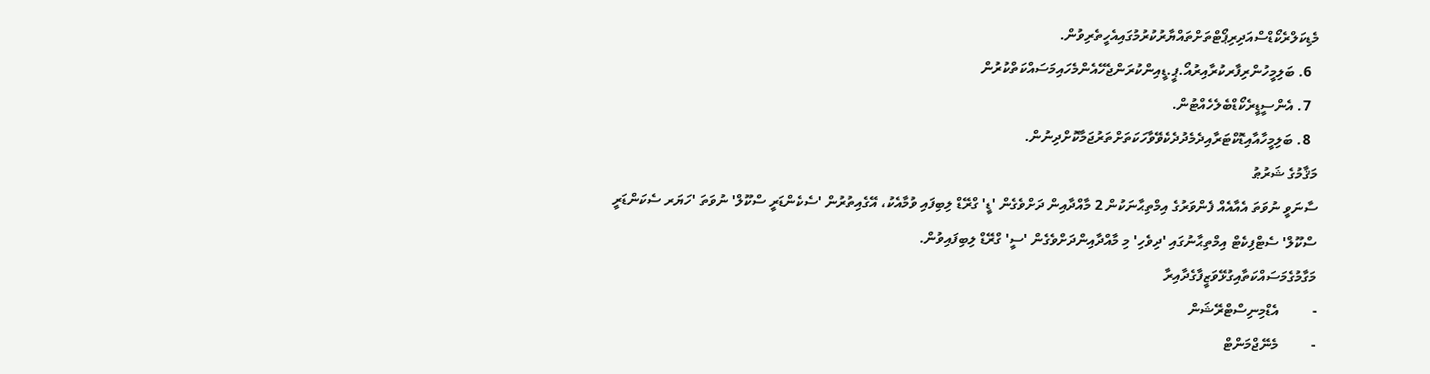މެޑިކަލްރެކޯޑްސްއަދިރިޕޯޓްތަށްތައްޔާރުކުރުމުގައިއެހީތެރިވުން.
  6. ބަލިމީހުންރިފާރކުރާއިރުއޯ.ޕީ.ޑީއިންކުރަންޖެހޭއެންމެހައިމަސައްކަތްކުރުން
  7. އެންސީޑީރެކޯޑްބެލެހެއްޓުން.
  8. ބަލިމީހާއާއިޑޮކްޓަރާއިދެމެދުދެކެވޭވާހަކަތަށްތަރުޖަމާކޮށްދިނުން.
މަޤާމުގެ ޝަރުޠު
ސާނަވީ ނުވަތަ އެއާއެއް ފެންވަރުގެ އިމްތިޙާނަކުން 2 މާއްދާއިން ދަށްވެގެން 'ޑީ' ގްރޭޑް ލިބިފައި ވުމާއެކު، އޭގެއިތުރުން 'ސެކެންޑަރީ ސްކޫލް' ނުވަތަ 'ހަޔަރ ސެކަންޑަރީ ސްކޫލް' ސެޓްފިކެޓް އިމްތިޙާނުގައި 'ދިވެހި' މި މާއްދާއިންދަށްވެގެން 'ސީ' ގްރޭޑް ލިބިފައިވުން.
މަގާމުގެމަސައްކަތާއިގުޅޭވަޒީފާގެދާއިރާ
-         އެޑްމިނިސްޓްރޭޝަން
-         މެނޭޖްމަންޓް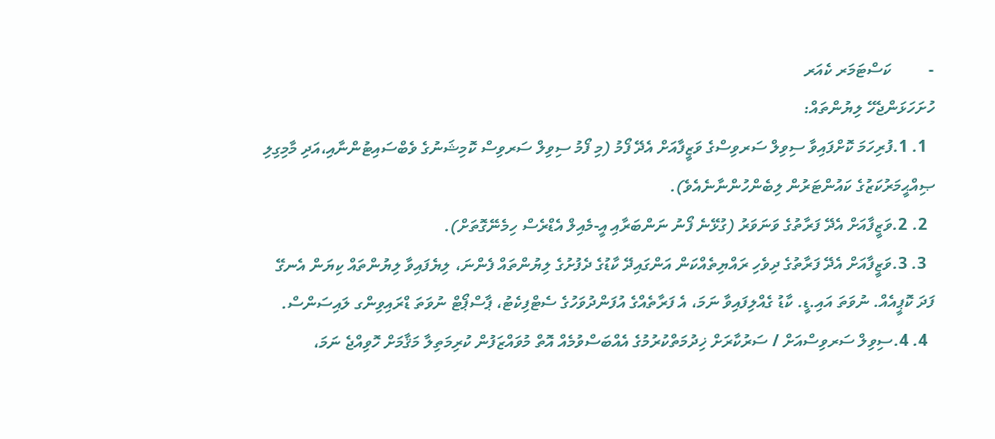-         ކަސްޓަމަރ ކެއަރ
ހުށަހަޅަންޖެހޭ ލިޔުންތައް:
  1. 1.ފުރިހަމަ ކޮށްފައިވާ ސިވިލް ސަރވިސްގެ ވަޒީފާއަށް އެދޭ ފޯމު (މި ފޯމު ސިވިލް ސަރވިސް ކޮމިޝަނުގެ ވެބްސައިޓުންނާއި،އަދި މާމިގިލި ޞިއްޙީމަރުކަޒުގެ ކައުންޓަރުން ލިބެންހުންނާނެއެވެ).
  2. 2.ވަޒީފާއަށް އެދޭ ފަރާތުގެ ވަނަވަރު (ގުޅޭނެ ފޯނު ނަންބަރާއި އީ-މެއިލް އެޑްރެސް ހިމެނޭގޮތަށް).
  3. 3.ވަޒީފާއަށް އެދޭ ފަރާތުގެ ދިވެހި ރައްޔިތެއްކަން އަންގައިދޭ ކާޑުގެ ދެފުށުގެ ލިޔުންތައް ފެންނަ، ލިޔެފައިވާ ލިޔުންތައް ކިޔަން އެނގޭ ފަދަ ކޮޕީއެއް. ނުވަތަ އައި.ޑީ. ކާޑު ގެއްލިފައިވާ ނަމަ، އެ ފަރާތެއްގެ އުފަންދުވަހުގެ ސެޓްފިކެޓު، ޕާސްޕޯޓް ނުވަތަ ޑްރައިވިންގ ލައިސަންސް.
  4. 4.ސިވިލް ސަރވިސްއަށް / ސަރުކާރަށް ޚިދުމަތްކުރުމުގެ އެއްބަސްވުމެއް އޮތް މުވައްޒަފުން ކުރިމަތިލާ މަޤާމަށް ހޮވިއްޖެ ނަމަ،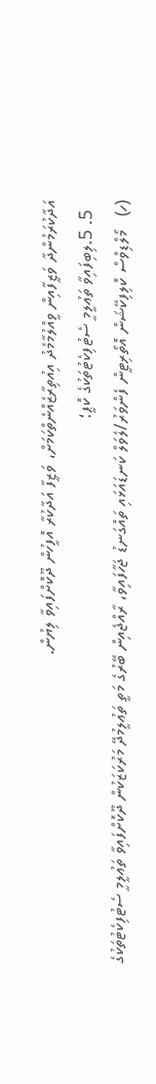އަދާކުރަމުންދާ ވަޒީފާއިން ވީއްލުމާމެދު އިއުތިރާޒެއްނެތްކަމަށް، ވަޒީފާ އަދާކުރާ އޮފީހުން ދޫކޮށްފައިވާ ލިޔުން.
  5. 5.ލިބިފައިވާ ތަޢުލީމީ ސެޓުފިކެޓުތަކުގެ ކޮޕީ؛
(ހ)   މޯލްޑިވްސް ކޮލިފިކޭޝަން އޮތޯރިޓީން ފެންވަރު/ލެވަލް ކަނޑައަޅައި ތައްގަނޑު ޖަހާފައިވާ، ރާއްޖެއިން ބޭރުގެ މަތީ ތަޢުލީމުދޭ މަރުކަޒަކުން ދޫކޮށްފައިވާ ތަޢުލީމީ ސެޓުފިކެޓުތަކުގެ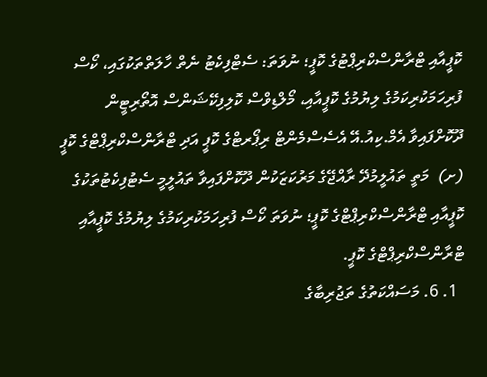ކޮޕީއާއި ޓްރާންސްކްރިޕްޓުގެ ކޮޕީ؛ ނުވަތަ: ސެޓްފިކެޓު ނެތް ހާލަތްތަކުގައި، ކޯސް ފުރިހަމަކުރިކަމުގެ ލިޔުމުގެ ކޮޕީއާއި، މޯލްޑިވްސް ކޮލިފިކޭޝަންސް އޮތޯރިޓީން ދޫކޮށްފައިވާ އެމް.ކިއު.އޭ އެސެސްމެންޓް ރިޕޯރޓްގެ ކޮޕީ އަދި ޓްރާންސްކްރިޕްޓްގެ ކޮޕީ
(ށ)  މަތީ ތައުލީމުދޭ ރާއްޖޭގެ މަރުކަޒަކުން ދޫކޮށްފައިވާ ތައުލީމީ ސެޓުފިކެޓުތަކުގެ ކޮޕީއާއި ޓްރާންސްކްރިޕްޓްގެ ކޮޕީ؛ ނުވަތަ ކޯސް ފުރިހަމަކުރިކަމުގެ ލިޔުމުގެ ކޮޕީއާއި ޓްރާންސްކްރިޕްޓްގެ ކޮޕީ.
  1. 6. މަސައްކަތުގެ ތަޖުރިބާގެ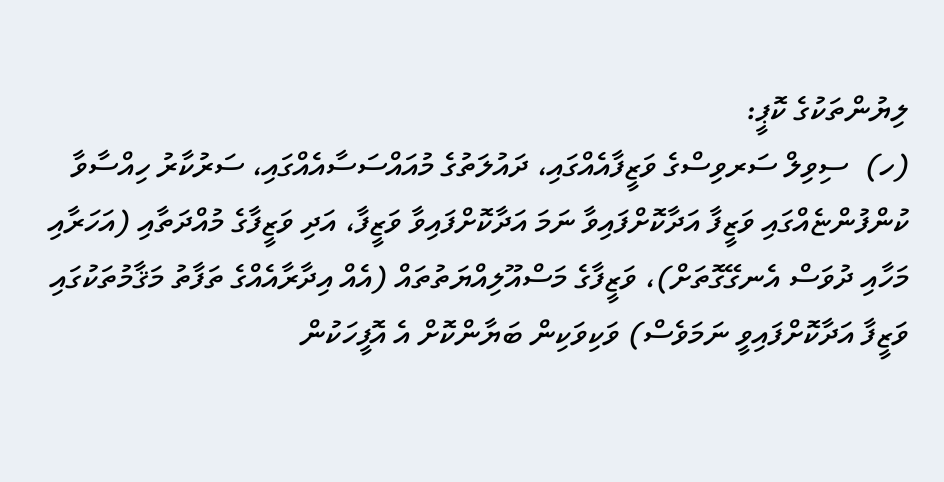ލިޔުންތަކުގެ ކޮޕީ:
(ހ)  ސިވިލް ސަރވިސްގެ ވަޒީފާއެއްގައި، ދައުލަތުގެ މުއައްސަސާއެއްގައި، ސަރުކާރު ހިއްސާވާ ކުންފުންޏެއްގައި ވަޒީފާ އަދާކޮށްފައިވާ ނަމަ އަދާކޮށްފައިވާ ވަޒީފާ، އަދި ވަޒީފާގެ މުއްދަތާއި (އަހަރާއި މަހާއި ދުވަސް އެނގޭގޮތަށް)، ވަޒީފާގެ މަސްއޫލިއްޔަތުތައް (އެއް އިދާރާއެއްގެ ތަފާތު މަޤާމުތަކުގައި ވަޒީފާ އަދާކޮށްފައިވީ ނަމަވެސް) ވަކިވަކިން ބަޔާންކޮށް އެ އޮފީހަކުން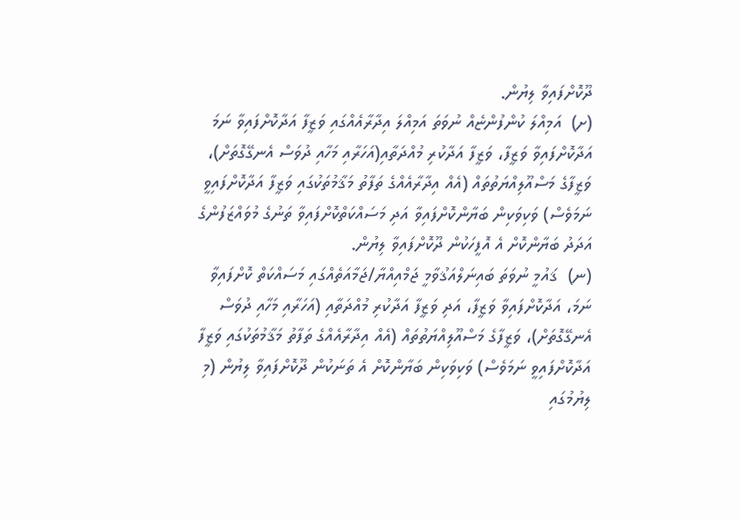ދޫކޮށްފައިވާ ލިޔުން.
(ށ)  އަމިއްލަ ކުންފުންޏެއް ނުވަތަ އަމިއްލަ އިދާރާއެއްގައި ވަޒީފާ އަދާކޮށްފައިވާ ނަމަ އަދާކޮށްފައިވާ ވަޒީފާ، ވަޒީފާ އަދާކުރި މުއްދަތާއި(އަހަރާއި މަހާއި ދުވަސް އެނގޭގޮތަށް)، ވަޒީފާގެ މަސްއޫލިއްޔަތުތައް (އެއް އިދާރާއެއްގެ ތަފާތު މަޤާމުތަކުގައި ވަޒީފާ އަދާކޮށްފައިވީ ނަމަވެސް) ވަކިވަކިން ބަޔާންކޮށްފައިވާ އަދި މަސައްކަތްކޮށްފައިވާ ތަނުގެ މުވައްޒަފުންގެ އަދަދު ބަޔާންކޮށް އެ އޮފީހަކުން ދޫކޮށްފައިވާ ލިޔުން.
(ނ)  ޤައުމީ ނުވަތަ ބައިނަލްއަޤުވާމީ ޖަމްއިއްޔާ/ޖަމާއަތެއްގައި މަސައްކަތް ކޮށްފައިވާ ނަމަ، އަދާކޮށްފައިވާ ވަޒީފާ، އަދި ވަޒީފާ އަދާކުރި މުއްދަތާއި (އަހަރާއި މަހާއި ދުވަސް އެނގޭގޮތަށް)، ވަޒީފާގެ މަސްއޫލިއްޔަތުތައް (އެއް އިދާރާއެއްގެ ތަފާތު މަޤާމުތަކުގައި ވަޒީފާ އަދާކޮށްފައިވީ ނަމަވެސް) ވަކިވަކިން ބަޔާންކޮށް އެ ތަނަކުން ދޫކޮށްފައިވާ ލިޔުން (މި ލިޔުމުގައި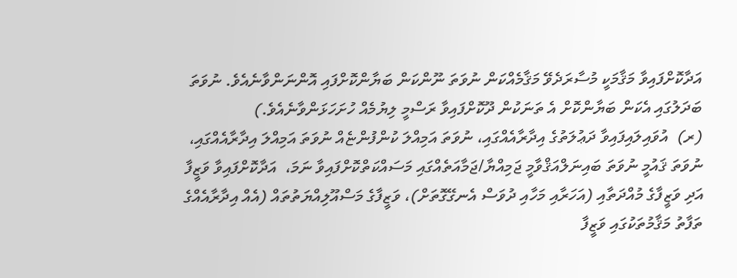އަދާކޮށްފައިވާ މަޤާމަކީ މުސާރަދެވޭ މަޤާމެއްކަން ނުވަތަ ނޫންކަން ބަޔާންކޮށްފައި އޮންނަންވާނެއެވެ. ނުވަތަ ބަދަލުގައި އެކަން ބަޔާންކޮށް އެ ތަނަކުން ދޫކޮށްފައިވާ ރަސްމީ ލިޔުމެއް ހުށަހަޅަންވާނެއެވެ.)
(ރ)  އުވައިލައިފައިވާ ދަޢުލަތުގެ އިދާރާއެއްގައި، ނުވަތަ އަމިއްލަ ކުންފުންޏެއް ނުވަތަ އަމިއްލަ އިދާރާއެއްގައި، ނުވަތަ ޤައުމީ ނުވަތަ ބައިނަލްއަޤްވާމީ ޖަމިއްޔާ/ޖަމާއަތެއްގައި މަސައްކަތްކޮށްފައިވާ ނަމަ،  އަދާކޮށްފައިވާ ވަޒީފާ އަދި ވަޒީފާގެ މުއްދަތާއި (އަހަރާއި މަހާއި ދުވަސް އެނގޭގޮތަށް)، ވަޒީފާގެ މަސްއޫލިއްޔަތުތައް (އެއް އިދާރާއެއްގެ ތަފާތު މަޤާމުތަކުގައި ވަޒީފާ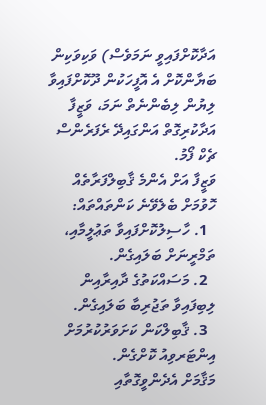އަދާކޮށްފައިވީ ނަމަވެސް) ވަކިވަކިން ބަޔާންކޮށް އެ އޮފީހަކުން ދޫކޮށްފައިވާ ލިޔުން ލިބެންނެތް ނަމަ، ވަޒީފާ އަދާކުރިގޮތް އަންގައިދޭ ރެފަރެންސް ޗެކް ފޯމު.
ވަޒީފާ އަށް އެންމެ ޤާބިލްފަރާތެއް ހޮވުމަށް ބެލެވޭނެ ކަންތައްތައް:
  1. ހާސިލުކޮށްފައިވާ ތަޢުލީމާއި، ތަމްރީނަށް ބަލައިގެން.
  2. މަސައްކަތުގެ ދާއިރާއިން ލިބިފައިވާ ތަޖުރިބާ ބަލައިގެން.
  3. ޤާބިލްކަން ކަށަވަރުކުރުމަށް އިންޓަރވިއު ކޮށްގެން.
މަޤާމަށް އެދެންވީގޮތާއި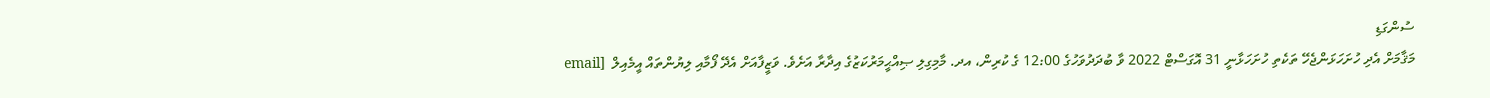ސުންގަޑި
މަޤާމަށް އެދި ހުށަހަޅަންޖެހޭ ތަކެތި ހުށަހަޅާނީ 31 އޮގަސްޓް 2022 ވާ ބުދަދުވަހުގެ 12:00 ގެ ކުރިން، އދ. މާމިގިލި ޞިއްޙީމަރުކަޒުގެ އިދާރާ އަށެވެ. ވަޒީފާއަށް އެދޭ ފޯމާއި ލިޔުންތައް އީމެއިލް  [email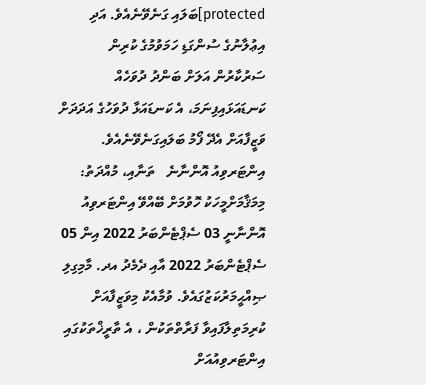protected]ބަލައި ގަނެވޭނެއެވެ. އަދި އިޢުލާނުގެ ސުންގަޑި ހަމަވުމުގެ ކުރިން ސަރުކާރުން އަލަށް ބަންދު ދުވަހެއް ކަނޑައަޅައިފިނަމަ، އެ ކަނޑައަޅާ ދުވަހުގެ އަދަދަށް ވަޒީފާއަށް އެދޭ ފޯމު ބަލައިގަނެވޭނެއެވެ.
އިންޓަރވިއު އޮންނާނެ   ތަނާއި، މުއްދަތު:
މިމަޤާމަށްމީހަކު ހޮވުމަށް ބޭއްވޭ އިންޓަރވިއު އޮންނާނީ 03 ސެޕްޓެންބަރު 2022 އިން 05 ސެޕްޓެންބަރު 2022 އާއި ދެމެދު އދ. މާމިގިލި ޞިއްޙީމަރުކަޒުގައެވެ. ވުމާއެކު މިވަޒީފާއަށް ކުރިމަތިލާފައިވާ ފަރާތްތަކުން ، އެ ތާރީޚްތަކުގައި އިންޓަރވިއުއަށް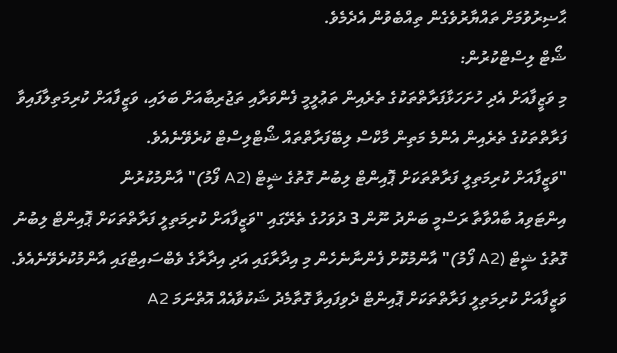ޙާޟިރުވުމަށް ތައްޔާރުވެގެން ތިއްބެވުން އެދެމެވެ.
ޝޯޓް ލިސްޓްކުރުން:
މި ވަޒީފާއަށް އެދި ހުށަހަޅާފަރާތްތަކުގެ ތެރެއިން ތަޢުލީމީ ފެންވަރާއި ތަޖުރިބާއަށް ބަލައި، ވަޒީފާއަށް ކުރިމަތިލާފައިވާ ފަރާތްތަކުގެ ތެރެއިން އެންމެ މަތިން މާކްސް ލިބޭފަރާތްތައް ޝޯޓްލިސްޓް ކުރެވޭނެއެވެ.
"ވަޒީފާއަށް ކުރިމަތިލީ ފަރާތްތަކަށް ޕޮއިންޓް ލިބުނު ގޮތުގެ ޝީޓް (A2 ފޯމު)" އާންމުކުރުން
އިންޓަވިއު ބާއްވާތާ ރަސްމީ ބަންދު ނޫން 3 ދުވަހުގެ ތެރޭގައި "ވަޒީފާއަށް ކުރިމަތިލީ ފަރާތްތަކަށް ޕޮއިންޓް ލިބުނު ގޮތުގެ ޝީޓް (A2 ފޯމު)" އާންމުކޮށް ފެންނާނެހެން މި އިދާރާގައި އަދި އިދާރާގެ ވެބްސައިޓްގައި އާންމުކުރެވޭނެއެވެ. ވަޒީފާއަށް ކުރިމަތިލީ ފަރާތްތަކަށް ޕޮއިންޓް ދެވިފައިވާ ގޮތާމެދު ޝަކުވާއެއް އޮތްނަމަ A2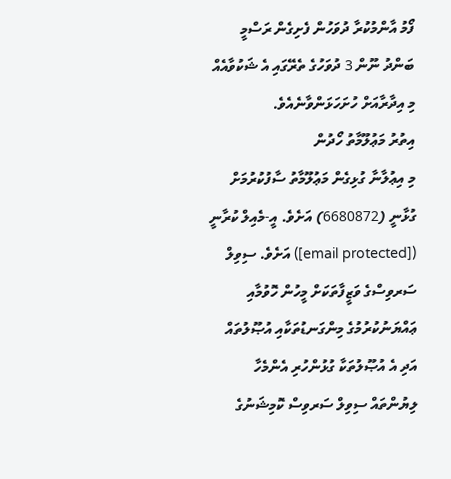ފޯމު އާންމުކުރާ ދުވަހުން ފެށިގެން ރަސްމީ ބަންދު ނޫން 3 ދުވަހުގެ ތެރޭގައި އެ ޝަކުވާއެއް މި އިދާރާއަށް ހުށަހަޅަންވާނެއެވެ.
އިތުރު މަޢުލޫމާތު ހޯދުން
މި އިޢުލާނާ ގުޅިގެން މަޢުލޫމާތު ސާފުކުރުމަށް ގުޅާނީ (6680872) އަށެވެ. އީ-މެއިލް ކުރާނީ ([email protected]) އަށެވެ. ސިވިލް ސަރވިސްގެ ވަޒީފާތަކަށް މީހުން ހޮވުމާއި ޢައްޔަނުކުރުމުގެ މިންގަނޑުތަކާއި އުޞޫލުތައް އަދި އެ އުޞޫލުތަކާ ގުޅުންހުރި އެންމެހާ ލިޔުންތައް ސިވިލް ސަރވިސް ކޮމިޝަނުގެ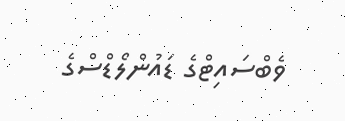ވެބްސައިޓްގެ ޑައުންލޯޑްސްގެ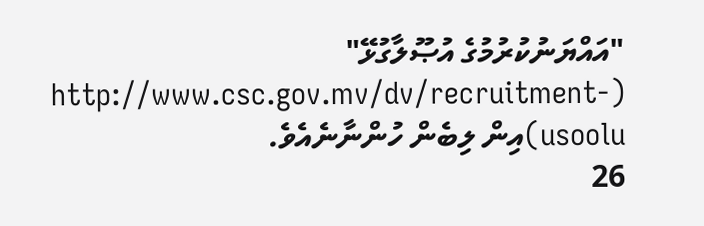"އައްޔަނުކުރުމުގެ އުޞޫލާގުޅޭ" (http://www.csc.gov.mv/dv/recruitment-usoolu)އިން ލިބެން ހުންނާނެއެވެ.
26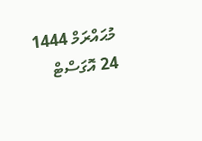މުޙައްރަމް 1444
24 އޮގަސްޓް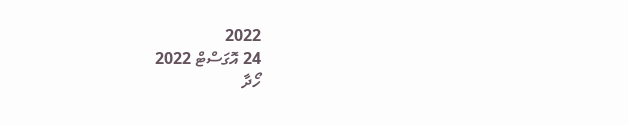2022
24 އޮގަސްޓް 2022
ހޯދާ